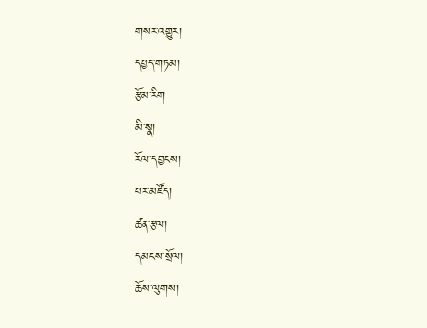གསར་འགྱུར།
དཔྱད་གཏམ།
རྩོམ་རིག
མི་སྣ།
རོལ་དབྱངས།
པར་མཛོད།
ཚན་རྩལ།
དམངས་སྲོལ།
ཆོས་ལུགས།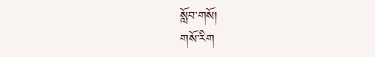སློབ་གསོ།
གསོ་རིག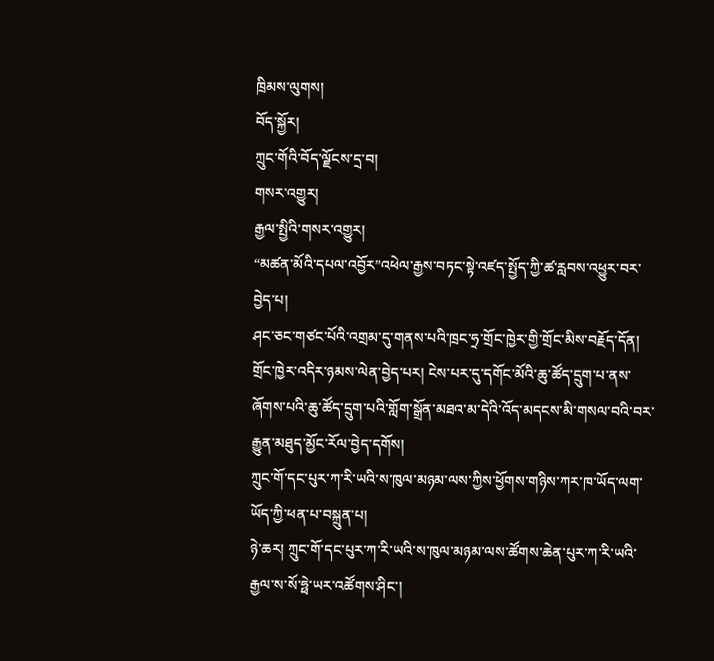ཁྲིམས་ལུགས།
བོད་སྐྱོར།
ཀྲུང་གོའི་བོད་ལྗོངས་དྲ་བ།
གསར་འགྱུར།
རྒྱལ་སྤྱིའི་གསར་འགྱུར།
“མཚན་མོའི་དཔལ་འབྱོར”འཕེལ་རྒྱས་བཏང་སྟེ་འཛད་སྤྱོད་ཀྱི་ཚ་རླབས་འཕྱུར་བར་བྱེད་པ།
ཤང་ཅང་གཙང་པོའི་འགྲམ་དུ་གནས་པའི་ཁྲང་ཧྲ་གྲོང་ཁྱེར་གྱི་གྲོང་མིས་བརྗོད་དོན། གྲོང་ཁྱེར་འདིར་ཉམས་ལེན་བྱེད་པར། ངེས་པར་དུ་དགོང་མོའི་ཆུ་ཚོད་དྲུག་པ་ནས་ཞོགས་པའི་ཆུ་ཚོད་དྲུག་པའི་གློག་སྒྲོན་མཐའ་མ་དེའི་འོད་མདངས་མི་གསལ་བའི་བར་རྒྱུན་མཐུད་མྱོང་རོལ་བྱེད་དགོས།
ཀྲུང་གོ་དང་པུར་ཀ་རི་ཡའི་ས་ཁུལ་མཉམ་ལས་ཀྱིས་ཕྱོགས་གཉིས་ཀར་ཁ་ཡོད་ལག་ཡོད་ཀྱི་ཕན་པ་བསྐྲུན་པ།
ཉེ་ཆར། ཀྲུང་གོ་དང་པུར་ཀ་རི་ཡའི་ས་ཁུལ་མཉམ་ལས་ཚོགས་ཆེན་པུར་ཀ་རི་ཡའི་རྒྱལ་ས་སོ་ཧྥེ་ཡར་འཚོགས་ཤིང་།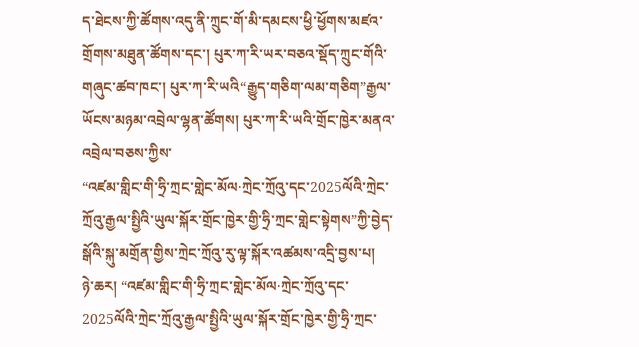ད་ཐེངས་ཀྱི་ཚོགས་འདུ་ནི་ཀྲུང་གོ་མི་དམངས་ཕྱི་ཕྱོགས་མཛའ་གྲོགས་མཐུན་ཚོགས་དང་། པུར་ཀ་རི་ཡར་བཅའ་སྡོད་ཀྲུང་གོའི་གཞུང་ཚབ་ཁང་། པུར་ཀ་རི་ཡའི“རྒྱུད་གཅིག་ལམ་གཅིག”རྒྱལ་ཡོངས་མཉམ་འབྲེལ་ལྷན་ཚོགས། པུར་ཀ་རི་ཡའི་གྲོང་ཁྱེར་མནའ་འབྲེལ་བཅས་ཀྱིས་
“འཛམ་གླིང་གི་ཧྲི་ཀྲང་གླེང་མོལ·ཀྲེང་ཀྲོའུ་དང་2025ལོའི་ཀྲེང་ཀྲོའུ་རྒྱལ་སྤྱིའི་ཡུལ་སྐོར་གྲོང་ཁྱེར་གྱི་ཧྲི་ཀྲང་གླེང་སྟེགས”ཀྱི་བྱེད་སྒོའི་སྐུ་མགྲོན་གྱིས་ཀྲེང་ཀྲོའུ་རུ་ལྟ་སྐོར་འཚམས་འདྲི་བྱས་པ།
ཉེ་ཆར། “འཛམ་གླིང་གི་ཧྲི་ཀྲང་གླེང་མོལ·ཀྲེང་ཀྲོའུ་དང་2025ལོའི་ཀྲེང་ཀྲོའུ་རྒྱལ་སྤྱིའི་ཡུལ་སྐོར་གྲོང་ཁྱེར་གྱི་ཧྲི་ཀྲང་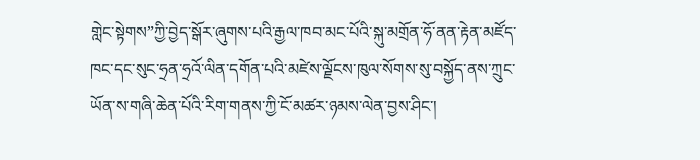གླེང་སྟེགས”ཀྱི་བྱེད་སྒོར་ཞུགས་པའི་རྒྱལ་ཁབ་མང་པོའི་སྐུ་མགྲོན་ཧོ་ནན་རྟེན་མཛོད་ཁང་དང་སུང་ཧྲན་ཧྲའོ་ལིན་དགོན་པའི་མཛེས་ལྗོངས་ཁུལ་སོགས་སུ་བསྐྱོད་ནས་ཀྲུང་ཡོན་ས་གཞི་ཆེན་པོའི་རིག་གནས་ཀྱི་ངོ་མཚར་ཉམས་ལེན་བྱས་ཤིང་།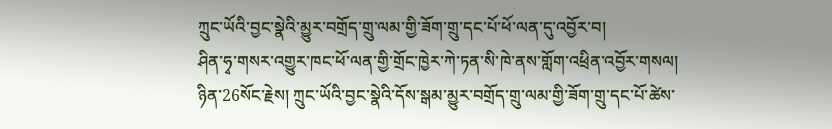ཀྲུང་ཡོའི་བྱང་སྣེའི་མྱུར་བགྲོད་གྲུ་ལམ་གྱི་ཟོག་གྲུ་དང་པོ་ཕོ་ལན་དུ་འབྱོར་བ།
ཤིན་ཧྭ་གསར་འགྱུར་ཁང་ཕོ་ལན་གྱི་གྲོང་ཁྱེར་ཀེ་ཏན་སི་ཁེ་ནས་གློག་འཕྲིན་འབྱོར་གསལ། ཉིན་26སོང་རྗེས། ཀྲུང་ཡོའི་བྱང་སྣེའི་དོས་སྒམ་མྱུར་བགྲོད་གྲུ་ལམ་གྱི་ཟོག་གྲུ་དང་པོ་ཚེས་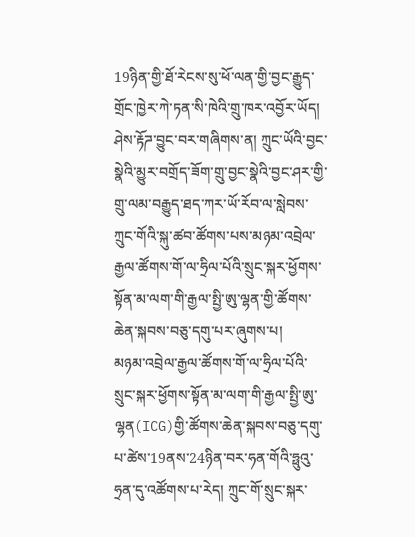19ཉིན་གྱི་ཐོ་རེངས་སུ་ཕོ་ལན་གྱི་བྱང་རྒྱུད་གྲོང་ཁྱེར་ཀེ་ཏན་སི་ཁེའི་གྲུ་ཁར་འབྱོར་ཡོད། ཤེས་རྟོཌ་བྱུང་བར་གཞིགས་ན། ཀྲུང་ཡོའི་བྱང་སྣེའི་མྱུར་བགྲོད་ཟོག་གྲུ་བྱང་སྣེའི་བྱང་ཤར་གྱི་གྲུ་ལམ་བརྒྱུད་ཐད་ཀར་ཡོ་རོབ་ལ་སླེབས་
ཀྲུང་གོའི་སྐུ་ཚབ་ཚོགས་པས་མཉམ་འབྲེལ་རྒྱལ་ཚོགས་གོ་ལ་ཧྲིལ་པོའི་སྲུང་སྐར་ཕྱོགས་སྟོན་མ་ལག་གི་རྒྱལ་སྤྱི་ཨུ་ལྷན་གྱི་ཚོགས་ཆེན་སྐབས་བཅུ་དགུ་པར་ཞུགས་པ།
མཉམ་འབྲེལ་རྒྱལ་ཚོགས་གོ་ལ་ཧྲིལ་པོའི་སྲུང་སྐར་ཕྱོགས་སྟོན་མ་ལག་གི་རྒྱལ་སྤྱི་ཨུ་ལྷན(ICG)གྱི་ཚོགས་ཆེན་སྐབས་བཅུ་དགུ་པ་ཚེས་19ནས་24ཉིན་བར་ཧན་གོའི་ཧྥུའུ་ཧྲན་དུ་འཚོགས་པ་རེད། ཀྲུང་གོ་སྲུང་སྐར་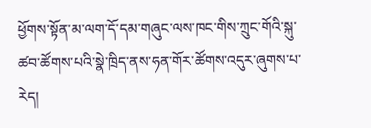ཕྱོགས་སྟོན་མ་ལག་དོ་དམ་གཞུང་ལས་ཁང་གིས་ཀྲུང་གོའི་སྐུ་ཚབ་ཚོགས་པའི་སྣེ་ཁྲིད་ནས་ཧན་གོར་ཚོགས་འདུར་ཞུགས་པ་རེད།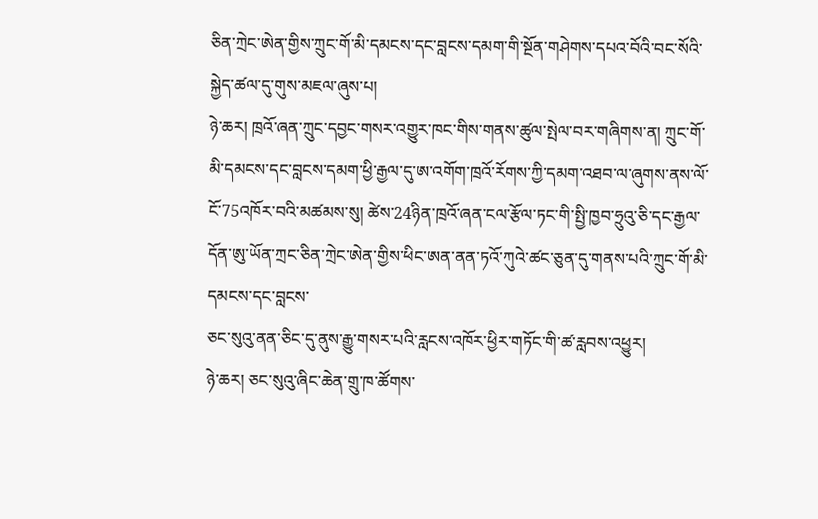ཅིན་ཀྲེང་ཨེན་གྱིས་ཀྲུང་གོ་མི་དམངས་དང་བླངས་དམག་གི་སྔོན་གཤེགས་དཔའ་བོའི་བང་སོའི་སྐྱེད་ཚལ་དུ་གུས་མཇལ་ཞུས་པ།
ཉེ་ཆར། ཁྲའོ་ཞན་ཀྲུང་དབྱང་གསར་འགྱུར་ཁང་གིས་གནས་ཚུལ་སྤེལ་བར་གཞིགས་ན། ཀྲུང་གོ་མི་དམངས་དང་བླངས་དམག་ཕྱི་རྒྱལ་དུ་ཨ་འགོག་ཁྲའོ་རོགས་ཀྱི་དམག་འཐབ་ལ་ཞུགས་ནས་ལོ་ངོ་75འཁོར་བའི་མཚམས་སུ། ཚེས་24ཉིན་ཁྲའོ་ཞན་ངལ་རྩོལ་ཏང་གི་སྤྱི་ཁྱབ་ཧྲུའུ་ཅི་དང་རྒྱལ་དོན་ཨུ་ཡོན་ཀྲང་ཅིན་ཀྲེང་ཨེན་གྱིས་ཕིང་ཨན་ནན་ཏའོ་ཀུའེ་ཚང་ཅུན་དུ་གནས་པའི་ཀྲུང་གོ་མི་དམངས་དང་བླངས་
ཅང་སུའུ་ནན་ཅིང་དུ་ནུས་རྒྱུ་གསར་པའི་རླངས་འཁོར་ཕྱིར་གཏོང་གི་ཚ་རླབས་འཕྱུར།
ཉེ་ཆར། ཅང་སུའུ་ཞིང་ཆེན་གྲུ་ཁ་ཚོགས་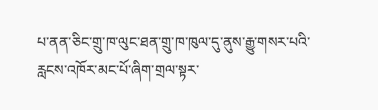པ་ནན་ཅིང་གྲུ་ཁ་ལུང་ཐན་གྲུ་ཁ་ཁུལ་དུ་ནུས་རྒྱུ་གསར་པའི་རླངས་འཁོར་མང་པོ་ཞིག་གྲལ་སྟར་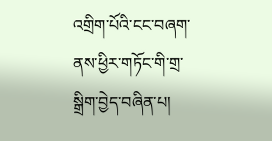འགྲིག་པོའི་ངང་བཞག་ནས་ཕྱིར་གཏོང་གི་གྲ་སྒྲིག་བྱེད་བཞིན་པ།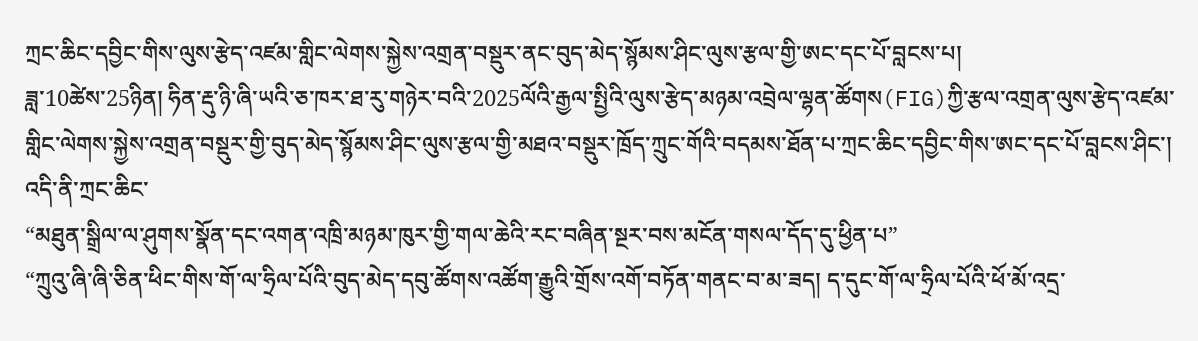ཀྲང་ཆིང་དབྱིང་གིས་ལུས་རྩེད་འཛམ་གླིང་ལེགས་སྐྱེས་འགྲན་བསྡུར་ནང་བུད་མེད་སྙོམས་ཤིང་ལུས་རྩལ་གྱི་ཨང་དང་པོ་བླངས་པ།
ཟླ་10ཚེས་25ཉིན། ཧིན་རྡུ་ཉི་ཞི་ཡའི་ཅ་ཁར་ཐ་རུ་གཉེར་བའི་2025ལོའི་རྒྱལ་སྤྱིའི་ལུས་རྩེད་མཉམ་འབྲེལ་ལྷན་ཚོགས(FIG)ཀྱི་རྩལ་འགྲན་ལུས་རྩེད་འཛམ་གླིང་ལེགས་སྐྱེས་འགྲན་བསྡུར་གྱི་བུད་མེད་སྙོམས་ཤིང་ལུས་རྩལ་གྱི་མཐའ་བསྡུར་ཁྲོད་ཀྲུང་གོའི་བདམས་ཐོན་པ་ཀྲང་ཆིང་དབྱིང་གིས་ཨང་དང་པོ་བླངས་ཤིང་། འདི་ནི་ཀྲང་ཆིང་
“མཐུན་སྒྲིལ་ལ་ཤུགས་སྣོན་དང་འགན་འཁྲི་མཉམ་ཁུར་གྱི་གལ་ཆེའི་རང་བཞིན་སྔར་བས་མངོན་གསལ་དོད་དུ་ཕྱིན་པ”
“ཀྲུའུ་ཞི་ཞི་ཅིན་ཕིང་གིས་གོ་ལ་ཧྲིལ་པོའི་བུད་མེད་དབུ་ཚོགས་འཚོག་རྒྱུའི་གྲོས་འགོ་བཏོན་གནང་བ་མ་ཟད། ད་དུང་གོ་ལ་ཧྲིལ་པོའི་ཕོ་མོ་འདྲ་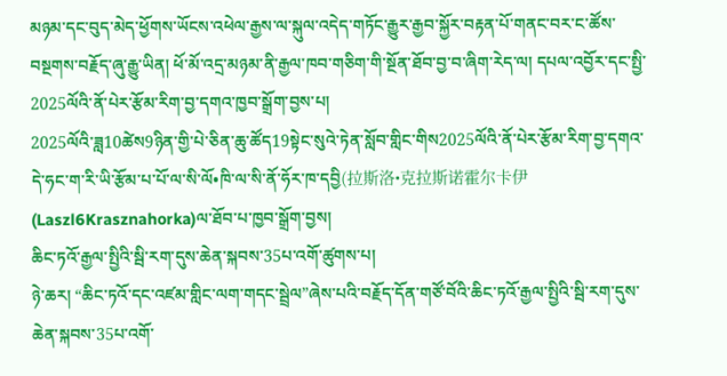མཉམ་དང་བུད་མེད་ཕྱོགས་ཡོངས་འཕེལ་རྒྱས་ལ་སྐུལ་འདེད་གཏོང་རྒྱུར་རྒྱབ་སྐྱོར་བརྟན་པོ་གནང་བར་ང་ཚོས་བསྔགས་བརྗོད་ཞུ་རྒྱུ་ཡིན། ཕོ་མོ་འདྲ་མཉམ་ནི་རྒྱལ་ཁབ་གཅིག་གི་སྔོན་ཐོབ་བྱ་བ་ཞིག་རེད་ལ། དཔལ་འབྱོར་དང་སྤྱི་
2025ལོའི་ནོ་པེར་རྩོམ་རིག་བྱ་དགའ་ཁྱབ་སྒྲོག་བྱས་པ།
2025ལོའི་ཟླ10ཚེས9ཉིན་གྱི་པེ་ཅིན་ཆུ་ཚོད19སྟེང་སུའེ་ཏེན་སློབ་གླིང་གིས2025ལོའི་ནོ་པེར་རྩོམ་རིག་བྱ་དགའ་དེ་ཧང་ག་རི་ཡི་རྩོམ་པ་པོ་ལ་སི་ལོ•ཁི་ལ་སི་ནོ་ཧོར་ཁ་དབྱི(拉斯洛•克拉斯诺霍尔卡伊(Laszl6Krasznahorka)ལ་ཐོབ་པ་ཁྱབ་སྒྲོག་བྱས།
ཆིང་ཏའོ་རྒྱལ་སྤྱིའི་སྦི་རག་དུས་ཆེན་སྐབས་35པ་འགོ་ཚུགས་པ།
ཉེ་ཆར། “ཆིང་ཏའོ་དང་འཛམ་གླིང་ལག་གདང་སྦྲེལ”ཞེས་པའི་བརྗོད་དོན་གཙོ་བོའི་ཆིང་ཏའོ་རྒྱལ་སྤྱིའི་སྦི་རག་དུས་ཆེན་སྐབས་35པ་འགོ་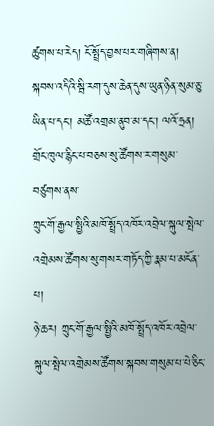ཚུགས་པ་རེད། ངོ་སྤྲོད་བྱས་པར་གཞིགས་ན། སྐབས་འདིའི་སྦི་རག་དུས་ཆེན་དུས་ཡུན་ཉིན་སུམ་ཅུ་ཡིན་པ་དང་། མཚོ་འགྲམ་ནུབ་མ་དང་། ལའོ་ཧྲན། གྲོང་ཁུལ་རྙིང་པ་བཅས་སུ་ཚོགས་ར་གསུམ་བཙུགས་ནས་
ཀྲུང་གོ་རྒྱལ་སྤྱིའི་མཁོ་སྤྲོད་འཁོར་འབྲེལ་སྐུལ་སྤེལ་འགྲེམས་ཚོགས་སུ་གསར་གཏོད་ཀྱི་རྣམ་པ་མངོན་པ།
ཉེ་ཆར། ཀྲུང་གོ་རྒྱལ་སྤྱིའི་མཁོ་སྤྲོད་འཁོར་འབྲེལ་སྐུལ་སྤེལ་འགྲེམས་ཚོགས་སྐབས་གསུམ་པ་པེ་ཅིང་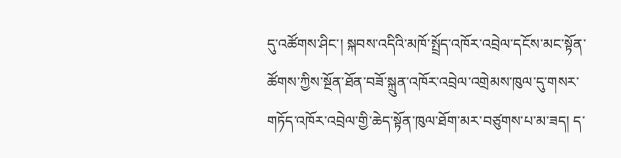དུ་འཚོགས་ཤིང་། སྐབས་འདིའི་མཁོ་སྤྲོད་འཁོར་འབྲེལ་དངོས་མང་སྟོན་ཚོགས་ཀྱིས་སྔོན་ཐོན་བཟོ་སྐྲུན་འཁོར་འབྲེལ་འགྲེམས་ཁུལ་དུ་གསར་གཏོད་འཁོར་འབྲེལ་གྱི་ཆེད་སྟོན་ཁུལ་ཐོག་མར་བཙུགས་པ་མ་ཟད། ད་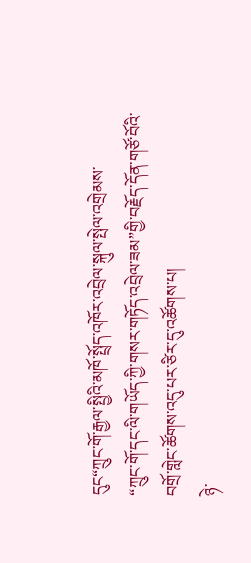དུང“ཀྲུང་གོ་རྒྱལ་སྤྱིའི་མཁོ་སྤྲོད་འཁོར་འབྲེལ་སྐུལ་སྤེལ་འགྲེམས་
“ཀྲུང་གོ་དང་ལི་གཡོད་ཀྱི་གསར་གཏོད་འབྲེལ་ཟམ”གྱི་བརྗོད་དོན་གཙོ་བོའི་བགྲོ་གླེང་ཚོགས་འདུ་པར་ཙིར་དུ་འཚོགས་པ།
ཉེ་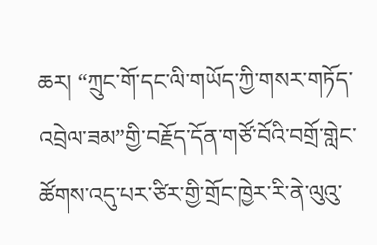ཆར། “ཀྲུང་གོ་དང་ལི་གཡོད་ཀྱི་གསར་གཏོད་འབྲེལ་ཟམ”གྱི་བརྗོད་དོན་གཙོ་བོའི་བགྲོ་གླེང་ཚོགས་འདུ་པར་ཙིར་གྱི་གྲོང་ཁྱེར་རི་ནེ་ལུའུ་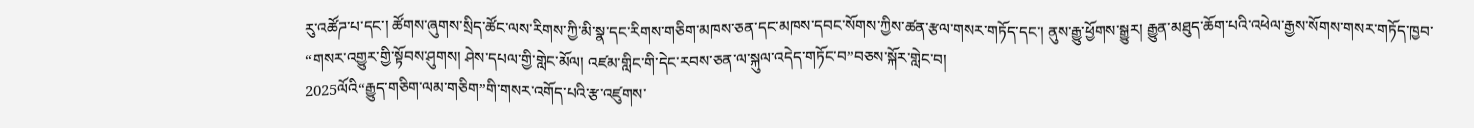རུ་འཚོཌ་པ་དང་། ཚོགས་ཞུགས་སྲིད་ཚོང་ལས་རིགས་ཀྱི་མི་སྣ་དང་རིགས་གཅིག་མཁས་ཅན་དང་མཁས་དབང་སོགས་ཀྱིས་ཚན་རྩལ་གསར་གཏོད་དང་། ནུས་རྒྱུ་ཕྱོགས་སྒྱུར། རྒྱུན་མཐུད་ཆོག་པའི་འཕེལ་རྒྱས་སོགས་གསར་གཏོད་ཁྱབ་
“གསར་འགྱུར་གྱི་སྟོབས་ཤུགས། ཤེས་དཔལ་གྱི་གླེང་མོལ། འཛམ་གླིང་གི་དེང་རབས་ཅན་ལ་སྐུལ་འདེད་གཏོང་བ”བཅས་སྐོར་གླེང་བ།
2025ལོའི“རྒྱུད་གཅིག་ལམ་གཅིག”གི་གསར་འགོད་པའི་རྩ་འཛུགས་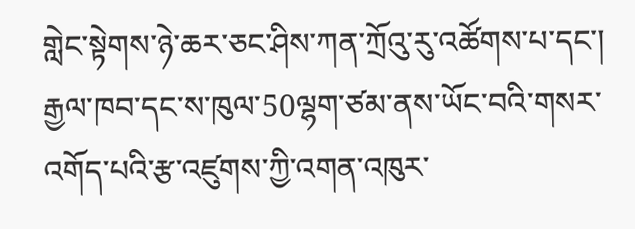གླེང་སྟེགས་ཉེ་ཆར་ཅང་ཤིས་ཀན་ཀྲོའུ་རུ་འཚོགས་པ་དང་། རྒྱལ་ཁབ་དང་ས་ཁུལ་50ལྷག་ཙམ་ནས་ཡོང་བའི་གསར་འགོད་པའི་རྩ་འཛུགས་ཀྱི་འགན་འཁུར་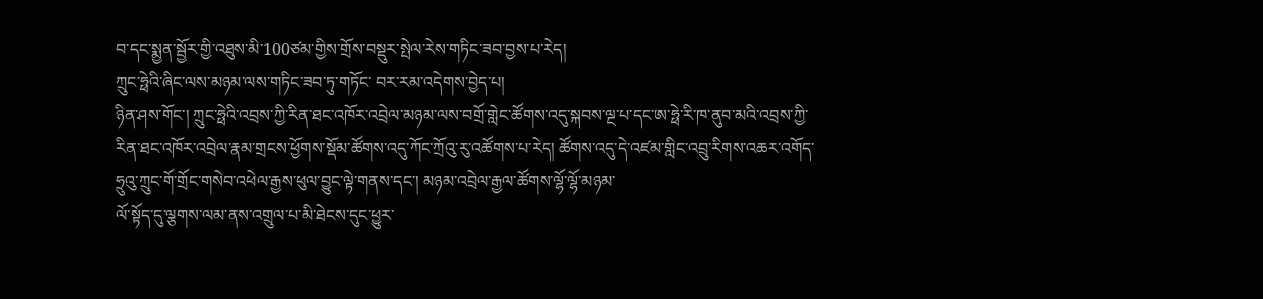བ་དང་སྨྱན་སྦྱོར་གྱི་འཐུས་མི་100ཙམ་གྱིས་གྲོས་བསྡུར་སྤེལ་རེས་གཏིང་ཟབ་བྱས་པ་རེད།
ཀྲུང་ཧྥེའི་ཞིང་ལས་མཉམ་ལས་གཏིང་ཟབ་ཏུ་གཏོང་ བར་རམ་འདེགས་བྱེད་པ།
ཉིན་ཤས་གོང་། ཀྲུང་ཧྥེའི་འབྲས་ཀྱི་རིན་ཐང་འཁོར་འབྲེལ་མཉམ་ལས་བགྲོ་གླེང་ཚོགས་འདུ་སྐབས་ལྔ་པ་དང་ཨ་ཧྥེ་རི་ཁ་ནུབ་མའི་འབྲས་ཀྱི་རིན་ཐང་འཁོར་འབྲེལ་རྣམ་གྲངས་ཕྱོགས་སྡོམ་ཚོགས་འདུ་ཀོང་ཀྲོའུ་རུ་འཚོགས་པ་རེད། ཚོགས་འདུ་དེ་འཛམ་གླིང་འབྲུ་རིགས་འཆར་འགོད་ཧྲུའུ་ཀྲུང་གོ་གྲོང་གསེབ་འཕེལ་རྒྱས་ཕུལ་བྱུང་ལྟེ་གནས་དང་། མཉམ་འབྲེལ་རྒྱལ་ཚོགས་ལྷོ་ལྷོ་མཉམ་
ལོ་སྟོད་དུ་ལྕགས་ལམ་ནས་འགྲུལ་པ་མི་ཐེངས་དུང་ཕྱུར་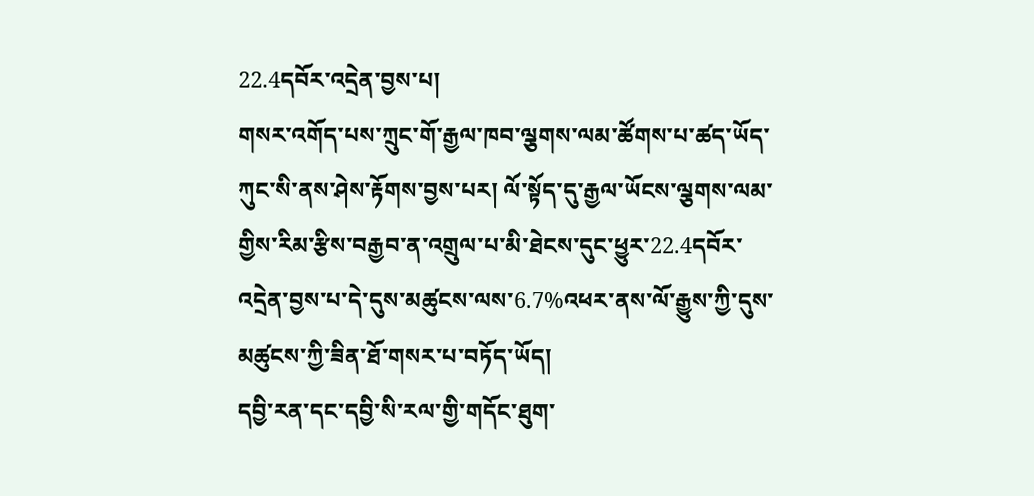22.4དབོར་འདྲེན་བྱས་པ།
གསར་འགོད་པས་ཀྲུང་གོ་རྒྱལ་ཁབ་ལྕགས་ལམ་ཚོགས་པ་ཚད་ཡོད་ཀུང་སི་ནས་ཤེས་རྟོགས་བྱས་པར། ལོ་སྟོད་དུ་རྒྱལ་ཡོངས་ལྕགས་ལམ་གྱིས་རིམ་རྩིས་བརྒྱབ་ན་འགྲུལ་པ་མི་ཐེངས་དུང་ཕྱུར་22.4དབོར་འདྲེན་བྱས་པ་དེ་དུས་མཚུངས་ལས་6.7%འཕར་ནས་ལོ་རྒྱུས་ཀྱི་དུས་མཚུངས་ཀྱི་ཟིན་ཐོ་གསར་པ་བཏོད་ཡོད།
དབྱི་རན་དང་དབྱི་སི་རལ་གྱི་གདོང་ཐུག་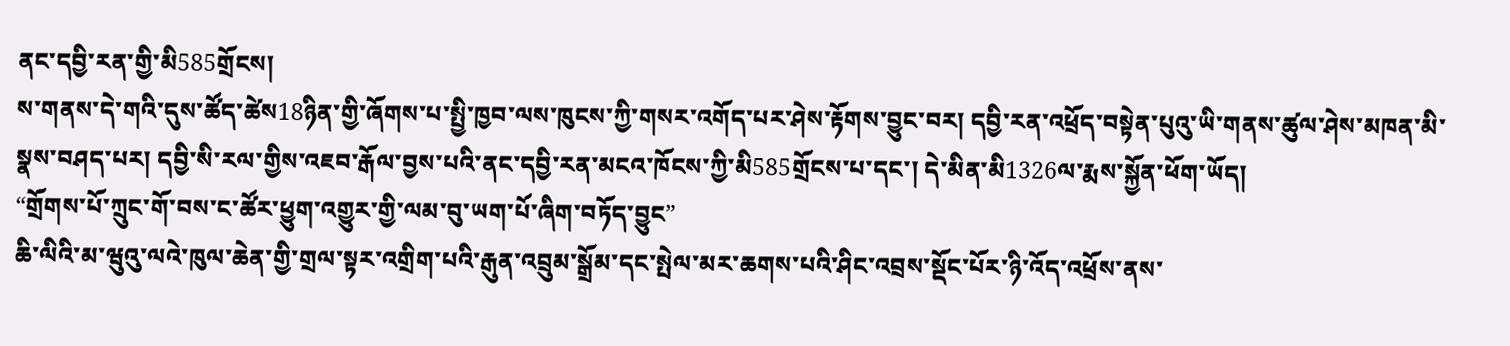ནང་དབྱི་རན་གྱི་མི585གྲོངས།
ས་གནས་དེ་གའི་དུས་ཚོད་ཚེས18ཉིན་གྱི་ཞོགས་པ་སྤྱི་ཁྱབ་ལས་ཁུངས་ཀྱི་གསར་འགོད་པར་ཤེས་རྟོགས་བྱུང་བར། དབྱི་རན་འཕྲོད་བསྟེན་པུའུ་ཡི་གནས་ཚུལ་ཤེས་མཁན་མི་སྣས་བཤད་པར། དབྱི་སི་རལ་གྱིས་འཇབ་རྒོལ་བྱས་པའི་ནང་དབྱི་རན་མངའ་ཁོངས་ཀྱི་མི585གྲོངས་པ་དང་། དེ་མིན་མི1326ལ་རྨས་སྐྱོན་ཕོག་ཡོད།
“གྲོགས་པོ་ཀྲུང་གོ་བས་ང་ཚོར་ཕྱུག་འགྱུར་གྱི་ལམ་བུ་ཡག་པོ་ཞིག་བཏོད་བྱུང”
ཆི་ལིའི་མ་ཝུའུ་ལའེ་ཁུལ་ཆེན་གྱི་གྲལ་སྟར་འགྲིག་པའི་རྒུན་འབྲུམ་སྒྲོམ་དང་སྤེལ་མར་ཆགས་པའི་ཤིང་འབྲས་སྡོང་པོར་ཉི་འོད་འཕྲོས་ནས་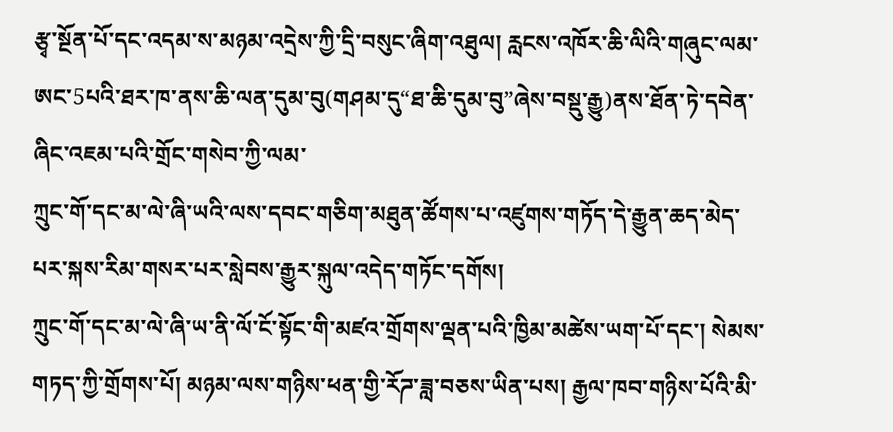རྩྭ་སྔོན་པོ་དང་འདམ་ས་མཉམ་འདྲེས་ཀྱི་དྲི་བསུང་ཞིག་འཐུལ། རླངས་འཁོར་ཆི་ལིའི་གཞུང་ལམ་ཨང་5པའི་ཐར་ཁ་ནས་ཆི་ལན་དུམ་བུ(གཤམ་དུ“ཐ་ཆི་དུམ་བུ”ཞེས་བསྡུ་རྒྱུ)ནས་ཐོན་ཏེ་དབེན་ཞིང་འཇམ་པའི་གྲོང་གསེབ་ཀྱི་ལམ་
ཀྲུང་གོ་དང་མ་ལེ་ཞི་ཡའི་ལས་དབང་གཅིག་མཐུན་ཚོགས་པ་འཛུགས་གཏོད་དེ་རྒྱུན་ཆད་མེད་པར་སྐས་རིམ་གསར་པར་སླེབས་རྒྱུར་སྐུལ་འདེད་གཏོང་དགོས།
ཀྲུང་གོ་དང་མ་ལེ་ཞི་ཡ་ནི་ལོ་ངོ་སྟོང་གི་མཛའ་གྲོགས་ལྡན་པའི་ཁྱིམ་མཚེས་ཡག་པོ་དང་། སེམས་གཏད་ཀྱི་གྲོགས་པོ། མཉམ་ལས་གཉིས་ཕན་གྱི་རོཌ་ཟླ་བཅས་ཡིན་པས། རྒྱལ་ཁབ་གཉིས་པོའི་མི་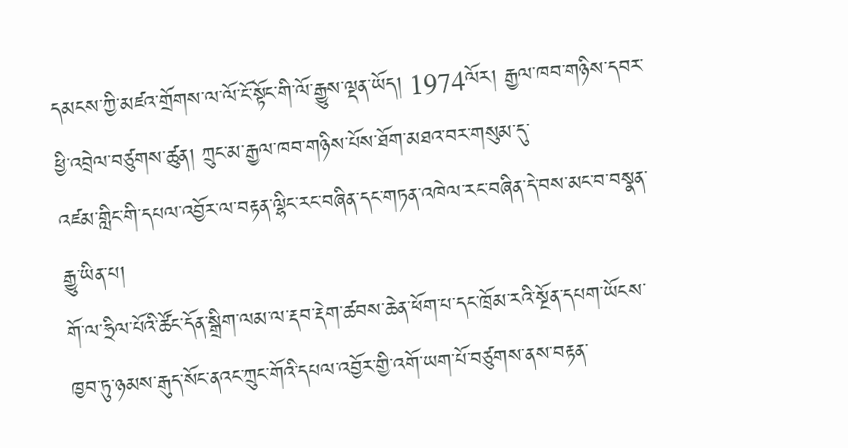དམངས་ཀྱི་མཛའ་གྲོགས་ལ་ལོ་ངོ་སྟོང་གི་ལོ་རྒྱུས་ལྡན་ཡོད། 1974ལོར། རྒྱལ་ཁབ་གཉིས་དབར་ཕྱི་འབྲེལ་བཙུགས་ཚུན། ཀྲུང་མ་རྒྱལ་ཁབ་གཉིས་པོས་ཐོག་མཐའ་བར་གསུམ་དུ་
འཛམ་གླིང་གི་དཔལ་འབྱོར་ལ་བརྟན་ལྷིང་རང་བཞིན་དང་གཏན་འཁེལ་རང་བཞིན་དེ་བས་མང་བ་བསྣན་རྒྱུ་ཡིན་པ།
གོ་ལ་ཧྲིལ་པོའི་ཚོང་དོན་སྒྲིག་ལམ་ལ་རྡབ་རྡེག་ཚབས་ཆེན་ཕོག་པ་དང་ཁྲོམ་རའི་སྔོན་དཔག་ཡོངས་ཁྱབ་ཏུ་ཉམས་རྒུད་སོང་ནའང་ཀྲུང་གོའི་དཔལ་འབྱོར་གྱི་འགོ་ཡག་པོ་བཙུགས་ནས་བརྟན་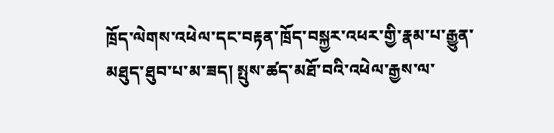ཁྲོད་ལེགས་འཕེལ་དང་བརྟན་ཁྲོད་བསྐྱར་འཕར་གྱི་རྣམ་པ་རྒྱུན་མཐུད་ཐུབ་པ་མ་ཟད། སྤུས་ཚད་མཐོ་བའི་འཕེལ་རྒྱས་ལ་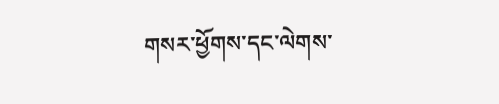གསར་ཕྱོགས་དང་ལེགས་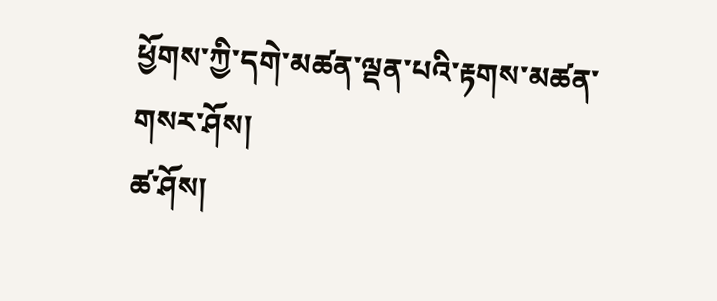ཕྱོགས་ཀྱི་དགེ་མཚན་ལྡན་པའི་རྟགས་མཚན་
གསར་ཤོས།
ཚ་ཤོས།